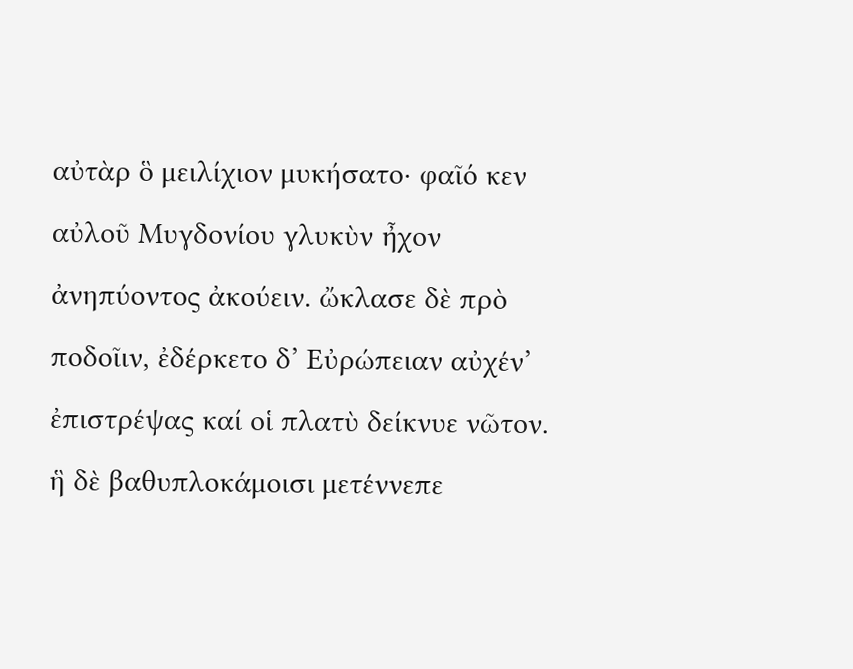αὐτὰρ ὃ μειλίχιον μυκήσατο· φαῖό κεν αὐλοῦ Μυγδονίου γλυκὺν ἦχον ἀνηπύοντος ἀκούειν. ὤκλασε δὲ πρὸ ποδοῖιν, ἐδέρκετο δ’ Εὐρώπειαν αὐχέν’ ἐπιστρέψας καί οἱ πλατὺ δείκνυε νῶτον. ἣ δὲ βαθυπλοκάμοισι μετέννεπε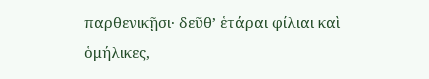παρθενικῇσι· δεῦθ’ ἑτάραι φίλιαι καὶ ὁμήλικες,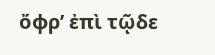ὄφρ’ ἐπὶ τῷδε